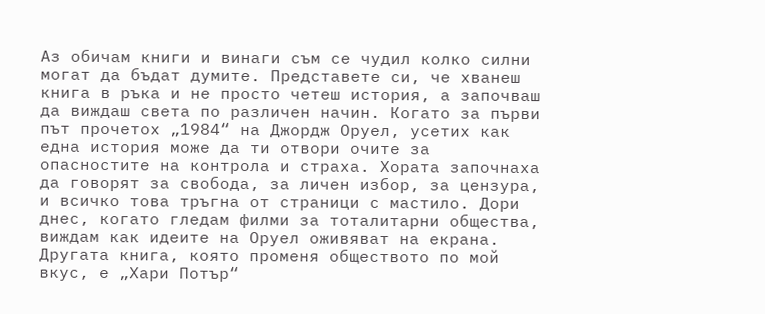Аз обичам книги и винаги съм се чудил колко силни могат да бъдат думите. Представете си, че хванеш книга в ръка и не просто четеш история, а започваш да виждаш света по различен начин. Когато за първи път прочетох „1984“ на Джордж Оруел, усетих как една история може да ти отвори очите за опасностите на контрола и страха. Хората започнаха да говорят за свобода, за личен избор, за цензура, и всичко това тръгна от страници с мастило. Дори днес, когато гледам филми за тоталитарни общества, виждам как идеите на Оруел оживяват на екрана.
Другата книга, която променя обществото по мой вкус, е „Хари Потър“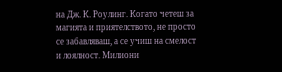на Дж. К. Роулинг. Когато четеш за магията и приятелството, не просто се забавляваш, а се учиш на смелост и лоялност. Милиони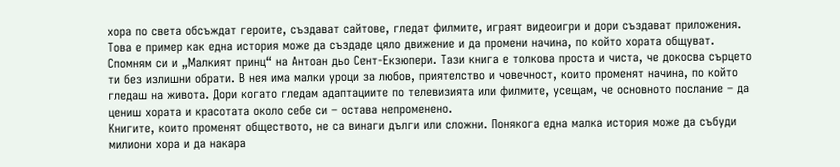хора по света обсъждат героите, създават сайтове, гледат филмите, играят видеоигри и дори създават приложения. Това е пример как една история може да създаде цяло движение и да промени начина, по който хората общуват.
Спомням си и „Малкият принц“ на Антоан дьо Сент-Екзюпери. Тази книга е толкова проста и чиста, че докосва сърцето ти без излишни обрати. В нея има малки уроци за любов, приятелство и човечност, които променят начина, по който гледаш на живота. Дори когато гледам адаптациите по телевизията или филмите, усещам, че основното послание – да цениш хората и красотата около себе си – остава непроменено.
Книгите, които променят обществото, не са винаги дълги или сложни. Понякога една малка история може да събуди милиони хора и да накара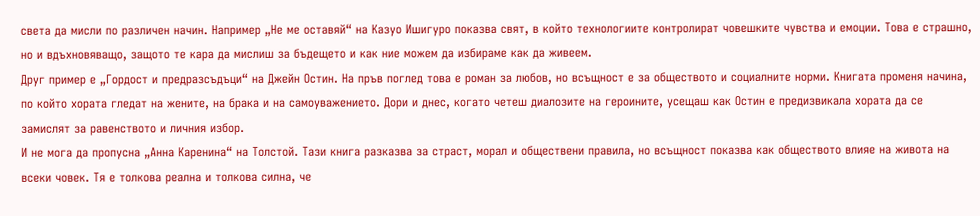света да мисли по различен начин. Например „Не ме оставяй“ на Казуо Ишигуро показва свят, в който технологиите контролират човешките чувства и емоции. Това е страшно, но и вдъхновяващо, защото те кара да мислиш за бъдещето и как ние можем да избираме как да живеем.
Друг пример е „Гордост и предразсъдъци“ на Джейн Остин. На пръв поглед това е роман за любов, но всъщност е за обществото и социалните норми. Книгата променя начина, по който хората гледат на жените, на брака и на самоуважението. Дори и днес, когато четеш диалозите на героините, усещаш как Остин е предизвикала хората да се замислят за равенството и личния избор.
И не мога да пропусна „Анна Каренина“ на Толстой. Тази книга разказва за страст, морал и обществени правила, но всъщност показва как обществото влияе на живота на всеки човек. Тя е толкова реална и толкова силна, че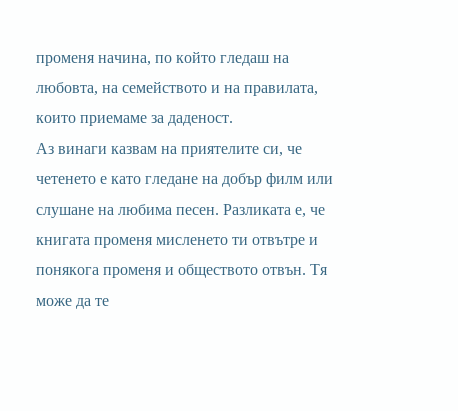променя начина, по който гледаш на любовта, на семейството и на правилата, които приемаме за даденост.
Аз винаги казвам на приятелите си, че четенето е като гледане на добър филм или слушане на любима песен. Разликата е, че книгата променя мисленето ти отвътре и понякога променя и обществото отвън. Тя може да те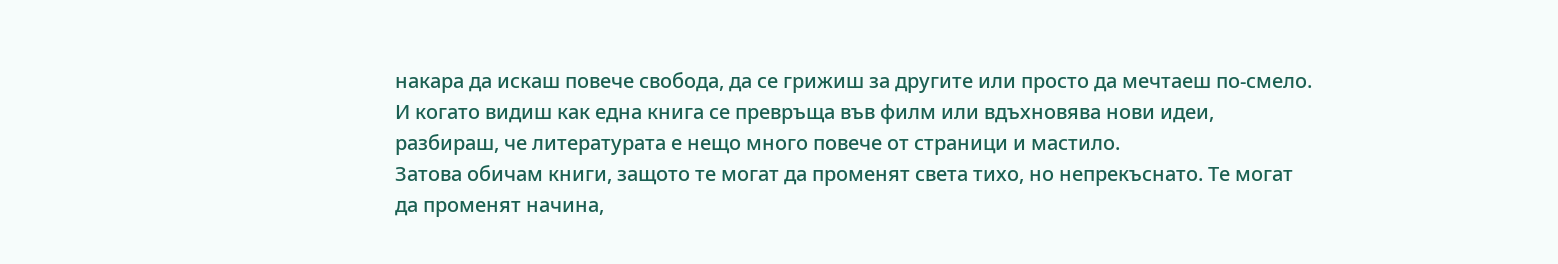накара да искаш повече свобода, да се грижиш за другите или просто да мечтаеш по-смело. И когато видиш как една книга се превръща във филм или вдъхновява нови идеи, разбираш, че литературата е нещо много повече от страници и мастило.
Затова обичам книги, защото те могат да променят света тихо, но непрекъснато. Те могат да променят начина,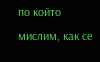по който мислим, как се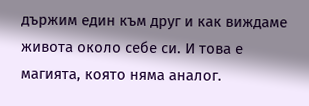държим един към друг и как виждаме живота около себе си. И това е магията, която няма аналог.